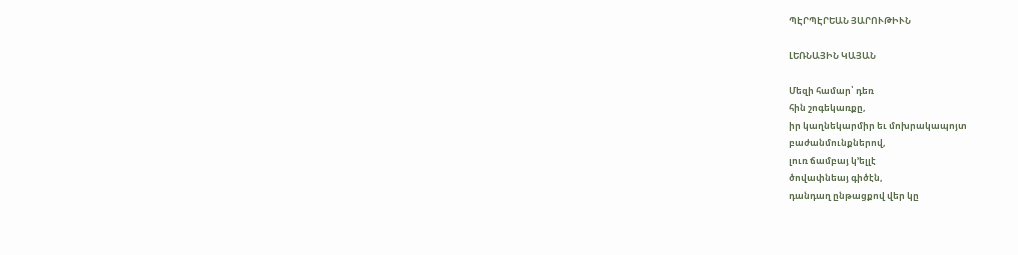ՊԷՐՊԷՐԵԱՆ ՅԱՐՈՒԹԻՒՆ

ԼԵՌՆԱՅԻՆ ԿԱՅԱՆ

Մեզի համար՝ դեռ
հին շոգեկառքը,
իր կաղնեկարմիր եւ մոխրակապոյտ
բաժանմունքներով,
լուռ ճամբայ կ’ելլէ
ծովափնեայ գիծէն,
դանդաղ ընթացքով վեր կը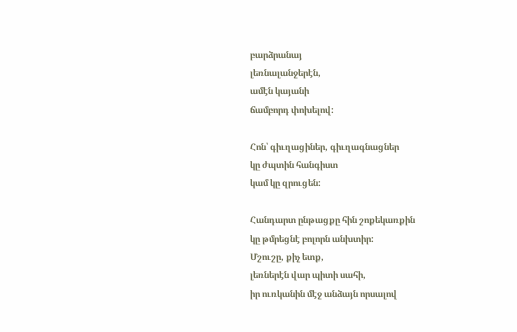բարձրանայ
լեռնալանջերէն,
ամէն կայանի
ճամբորդ փոխելով:

Հոն՝ գիւղացիներ, գիւղագնացներ
կը ժպտին հանգիստ
կամ կը զրուցեն:

Հանդարտ ընթացքը հին շոքեկառքին
կը թմրեցնէ բոլորն անխտիր:
Մշուշը, քիչ ետք,
լեռներէն վար պիտի սահի,
իր ուռկանին մէջ անձայն որսալով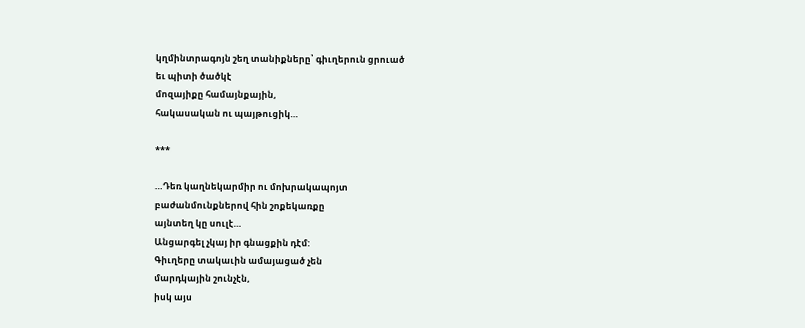կղմինտրագոյն շեղ տանիքները՝ գիւղերուն ցրուած
եւ պիտի ծածկէ
մոզայիքը համայնքային,
հակասական ու պայթուցիկ…

***

…Դեռ կաղնեկարմիր ու մոխրակապոյտ
բաժանմունքներով հին շոքեկառքը
այնտեղ կը սուլէ…
Անցարգել չկայ իր գնացքին դէմ:
Գիւղերը տակաւին ամայացած չեն
մարդկային շունչէն,
իսկ այս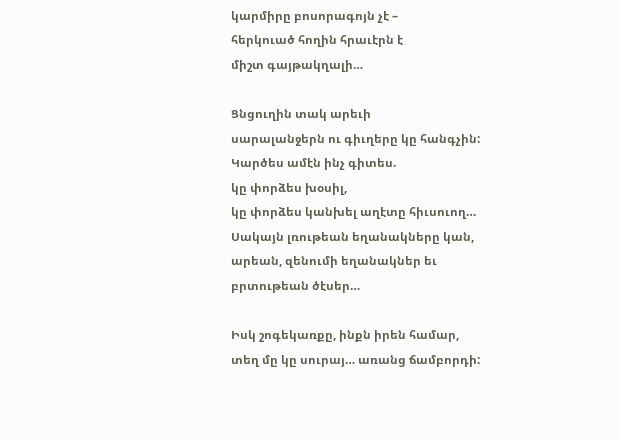կարմիրը բոսորագոյն չէ –
հերկուած հողին հրաւէրն է
միշտ գայթակղալի…

Ցնցուղին տակ արեւի
սարալանջերն ու գիւղերը կը հանգչին:
Կարծես ամէն ինչ գիտես.
կը փորձես խօսիլ,
կը փորձես կանխել աղէտը հիւսուող…
Սակայն լռութեան եղանակները կան,
արեան, զենումի եղանակներ եւ
բրտութեան ծէսեր…

Իսկ շոգեկառքը, ինքն իրեն համար,
տեղ մը կը սուրայ… առանց ճամբորդի: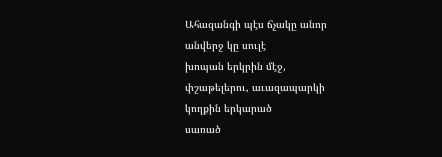Ահազանգի պէս ճչակը անոր
անվերջ կը սուլէ
խոպան երկրին մէջ,
փշաթելերու, աւազապարկի
կողքին երկարած
սառած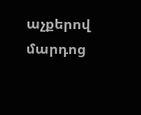աչքերով մարդոց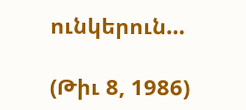ունկերուն…

(Թիւ 8, 1986)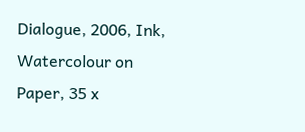Dialogue, 2006, Ink, Watercolour on Paper, 35 x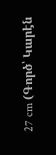27 cm (Գործ՝ Կարէն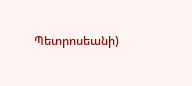Պետրոսեանի)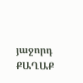յաջորդ
ՔԱՂԱՔ